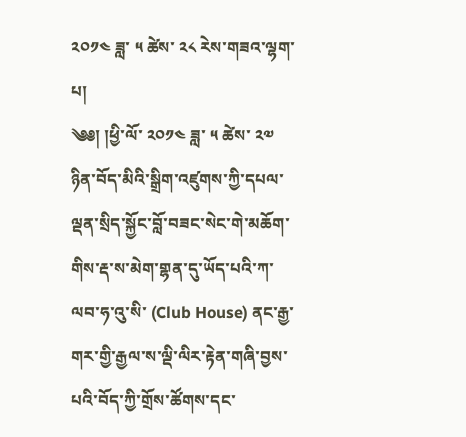༢༠༡༤ ཟླ་ ༥ ཚེས་ ༢༨ རེས་གཟའ་ལྷག་པ།
༄༅། །ཕྱི་ལོ་ ༢༠༡༤ ཟླ་ ༥ ཚེས་ ༢༧ ཉིན་བོད་མིའི་སྒྲིག་འཛུགས་ཀྱི་དཔལ་ལྡན་སྲིད་སྐྱོང་བློ་བཟང་སེང་གེ་མཆོག་གིས་རྡ་ས་མེག་གྷན་དུ་ཡོད་པའི་ཀ་ལབ་ཧ་འུ་སི་ (Club House) ནང་རྒྱ་གར་གྱི་རྒྱལ་ས་ལྡི་ལིར་རྟེན་གཞི་བྱས་པའི་བོད་ཀྱི་གྲོས་ཚོགས་དང་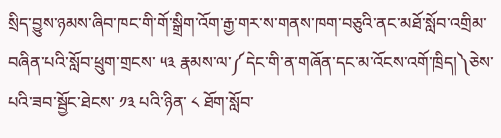སྲིད་བྱུས་ཉམས་ཞིབ་ཁང་གི་གོ་སྒྲིག་འོག་རྒྱ་གར་ས་གནས་ཁག་བཅུའི་ནང་མཐོ་སློབ་འགྲིམ་བཞིན་པའི་སློབ་ཕྲུག་གྲངས་ ༥༣ རྣམས་ལ་༼དེང་གི་ན་གཞོན་དང་མ་འོངས་འགོ་ཁྲིད།༽ཅེས་པའི་ཟབ་སྦྱོང་ཐེངས་ ༡༣ པའི་ཉིན་ ༨ ཐོག་སློབ་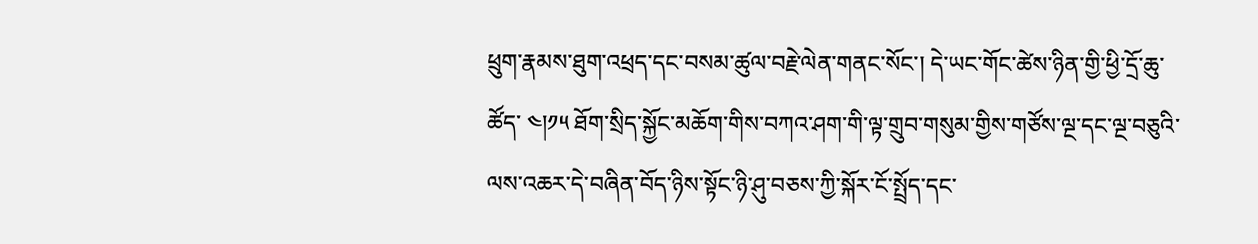ཕྲུག་རྣམས་ཐུག་འཕྲད་དང་བསམ་ཚུལ་བརྗེ་ལེན་གནང་སོང་། དེ་ཡང་གོང་ཚེས་ཉིན་གྱི་ཕྱི་དྲོ་ཆུ་ཚོད་ ༤།༡༥ ཐོག་སྲིད་སྐྱོང་མཆོག་གིས་བཀའ་ཤག་གི་ལྟ་གྲུབ་གསུམ་གྱིས་གཙོས་ལྔ་དང་ལྔ་བཅུའི་ལས་འཆར་དེ་བཞིན་བོད་ཉིས་སྟོང་ཉི་ཤུ་བཅས་ཀྱི་སྐོར་ངོ་སྤྲོད་དང་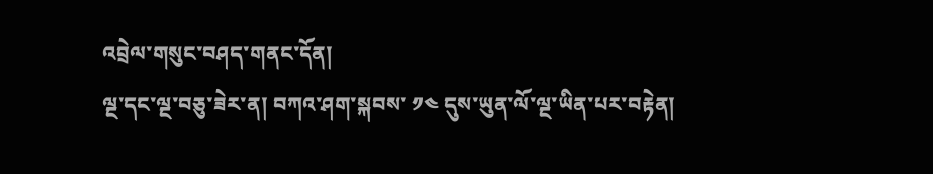འབྲེལ་གསུང་བཤད་གནང་དོན།
ལྔ་དང་ལྔ་བཅུ་ཟེར་ན། བཀའ་ཤག་སྐབས་ ༡༤ དུས་ཡུན་ལོ་ལྔ་ཡིན་པར་བརྟེན།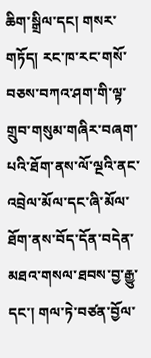ཆིག་སྒྲིལ་དང། གསར་གཏོད། རང་ཁ་རང་གསོ་བཅས་བཀའ་ཤག་གི་ལྟ་གྲུབ་གསུམ་གཞིར་བཞག་པའི་ཐོག་ནས་ལོ་ལྔའི་ནང་འབྲེལ་མོལ་དང་ཞི་མོལ་ཐོག་ནས་བོད་དོན་བདེན་མཐའ་གསལ་ཐབས་བྱ་རྒྱུ་དང་། གལ་ཏེ་བཙན་བྱོལ་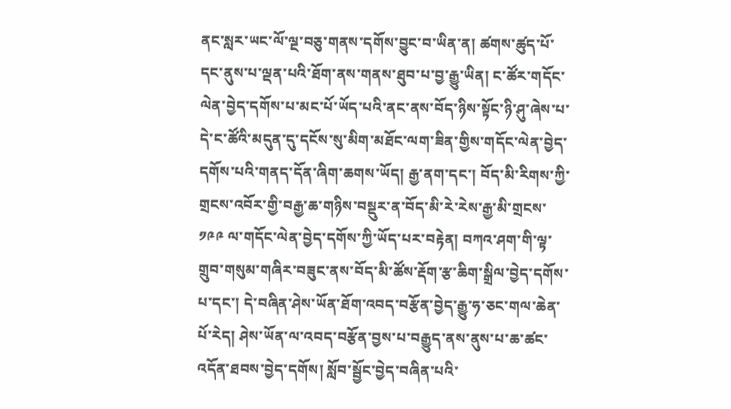ནང་སླར་ཡང་ལོ་ལྔ་བཅུ་གནས་དགོས་བྱུང་བ་ཡིན་ན། ཚགས་ཚུད་པོ་དང་ནུས་པ་ལྡན་པའི་ཐོག་ནས་གནས་ཐུབ་པ་བྱ་རྒྱུ་ཡིན། ང་ཚོར་གདོང་ལེན་བྱེད་དགོས་པ་མང་པོ་ཡོད་པའི་ནང་ནས་བོད་ཉིས་སྟོང་ཉི་ཤུ་ཞེས་པ་དེ་ང་ཚོའི་མདུན་དུ་དངོས་སུ་མིག་མཐོང་ལག་ཟིན་གྱིས་གདོང་ལེན་བྱེད་དགོས་པའི་གནད་དོན་ཞིག་ཆགས་ཡོད། རྒྱ་ནག་དང་། བོད་མི་རིགས་ཀྱི་གྲངས་འབོར་གྱི་བརྒྱ་ཆ་གཉིས་བསྡུར་ན་བོད་མི་རེ་རེས་རྒྱ་མི་གྲངས་ ༡༩༩ ལ་གདོང་ལེན་བྱེད་དགོས་ཀྱི་ཡོད་པར་བརྟེན། བཀའ་ཤག་གི་ལྟ་གྲུབ་གསུམ་གཞིར་བཟུང་ནས་བོད་མི་ཚོས་རྡོག་རྩ་ཆིག་སྒྲིལ་བྱེད་དགོས་པ་དང་། དེ་བཞིན་ཤེས་ཡོན་ཐོག་འབད་བརྩོན་བྱེད་རྒྱུ་ཧ་ཅང་གལ་ཆེན་པོ་རེད། ཤེས་ཡོན་ལ་འབད་བརྩོན་བྱས་པ་བརྒྱུད་ནས་ནུས་པ་ཆ་ཚང་འདོན་ཐབས་བྱེད་དགོས། སློབ་སྦྱོང་བྱེད་བཞིན་པའི་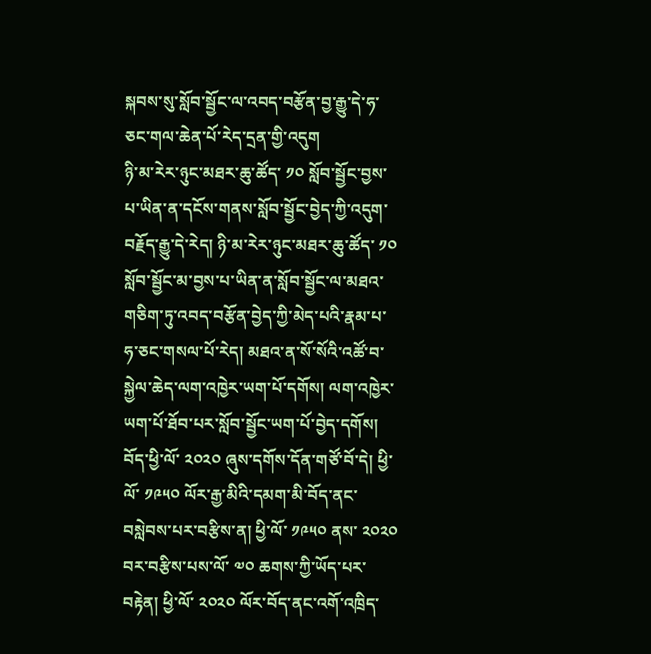སྐབས་སུ་སློབ་སྦྱོང་ལ་འབད་བརྩོན་བྱ་རྒྱུ་དེ་ཧ་ཅང་གལ་ཆེན་པོ་རེད་དྲན་གྱི་འདུག
ཉི་མ་རེར་ཉུང་མཐར་ཆུ་ཚོད་ ༡༠ སློབ་སྦྱོང་བྱས་པ་ཡིན་ན་དངོས་གནས་སློབ་སྦྱོང་བྱེད་ཀྱི་འདུག་བརྗོད་རྒྱུ་དེ་རེད། ཉི་མ་རེར་ཉུང་མཐར་ཆུ་ཚོད་ ༡༠ སློབ་སྦྱོང་མ་བྱས་པ་ཡིན་ན་སློབ་སྦྱོང་ལ་མཐའ་གཅིག་ཏུ་འབད་བརྩོན་བྱེད་ཀྱི་མེད་པའི་རྣམ་པ་ཧ་ཅང་གསལ་པོ་རེད། མཐའ་ན་སོ་སོའི་འཚོ་བ་སྐྱེལ་ཆེད་ལག་འཁྱེར་ཡག་པོ་དགོས། ལག་འཁྱེར་ཡག་པོ་ཐོབ་པར་སློབ་སྦྱོང་ཡག་པོ་བྱེད་དགོས། བོད་ཕྱི་ལོ་ ༢༠༢༠ ཞུས་དགོས་དོན་གཙོ་བོ་དེ། ཕྱི་ལོ་ ༡༩༥༠ ལོར་རྒྱ་མིའི་དམག་མི་བོད་ནང་བསླེབས་པར་བརྩིས་ན། ཕྱི་ལོ་ ༡༩༥༠ ནས་ ༢༠༢༠ བར་བརྩིས་པས་ལོ་ ༧༠ ཆགས་ཀྱི་ཡོད་པར་བརྟེན། ཕྱི་ལོ་ ༢༠༢༠ ལོར་བོད་ནང་འགོ་འཁྲིད་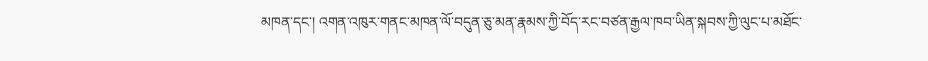མཁན་དང་། འགན་འཁུར་གནང་མཁན་ལོ་བདུན་ཅུ་མན་རྣམས་ཀྱི་བོད་རང་བཙན་རྒྱལ་ཁབ་ཡིན་སྐབས་ཀྱི་ལུང་པ་མཐོང་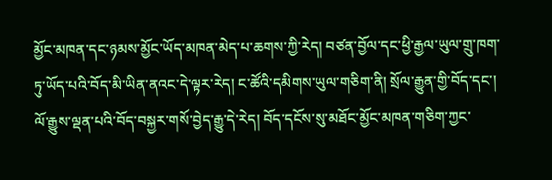མྱོང་མཁན་དང་ཉམས་མྱོང་ཡོད་མཁན་མེད་པ་ཆགས་ཀྱི་རེད། བཙན་བྱོལ་དང་ཕྱི་རྒྱལ་ཡུལ་གྲུ་ཁག་ཏུ་ཡོད་པའི་བོད་མི་ཡིན་ནའང་དེ་ལྟར་རེད། ང་ཚོའི་དམིགས་ཡུལ་གཅིག་ནི། སྲོལ་རྒྱུན་གྱི་བོད་དང་། ལོ་རྒྱུས་ལྡན་པའི་བོད་བསྐྱར་གསོ་བྱེད་རྒྱུ་དེ་རེད། བོད་དངོས་སུ་མཐོང་མྱོང་མཁན་གཅིག་ཀྱང་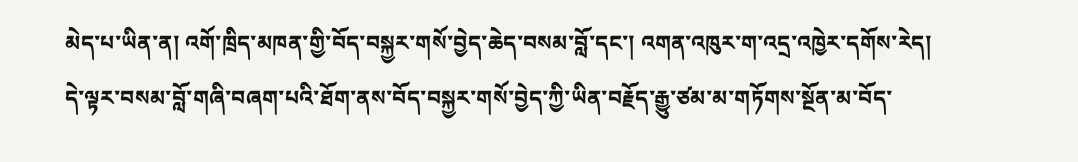མེད་པ་ཡིན་ན། འགོ་ཁྲིད་མཁན་གྱི་བོད་བསྐྱར་གསོ་བྱེད་ཆེད་བསམ་བློ་དང་། འགན་འཁུར་ག་འདྲ་འཁྱེར་དགོས་རེད།
དེ་ལྟར་བསམ་བློ་གཞི་བཞག་པའི་ཐོག་ནས་བོད་བསྐྱར་གསོ་བྱེད་ཀྱི་ཡིན་བརྗོད་རྒྱུ་ཙམ་མ་གཏོགས་སྔོན་མ་བོད་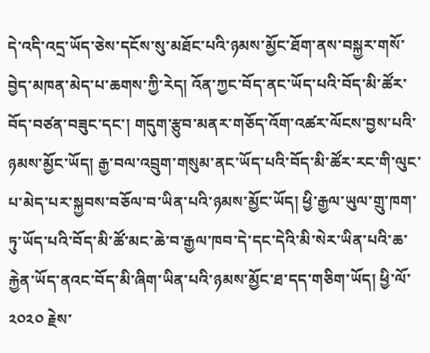དེ་འདི་འདྲ་ཡོད་ཅེས་དངོས་སུ་མཐོང་པའི་ཉམས་མྱོང་ཐོག་ནས་བསྐྱར་གསོ་བྱེད་མཁན་མེད་པ་ཆགས་ཀྱི་རེད། འོན་ཀྱང་བོད་ནང་ཡོད་པའི་བོད་མི་ཚོར་བོད་བཙན་བཟུང་དང་། གདུག་རྩུབ་མནར་གཅོད་འོག་འཚར་ལོངས་བྱས་པའི་ཉམས་མྱོང་ཡོད། རྒྱ་བལ་འབྲུག་གསུམ་ནང་ཡོད་པའི་བོད་མི་ཚོར་རང་གི་ལུང་པ་མེད་པར་སྐྱབས་བཅོལ་བ་ཡིན་པའི་ཉམས་མྱོང་ཡོད། ཕྱི་རྒྱལ་ཡུལ་གྲུ་ཁག་ཏུ་ཡོད་པའི་བོད་མི་ཚོ་མང་ཆེ་བ་རྒྱལ་ཁབ་དེ་དང་དེའི་མི་སེར་ཡིན་པའི་ཆ་རྐྱེན་ཡོད་ནའང་བོད་མི་ཞིག་ཡིན་པའི་ཉམས་མྱོང་ཐ་དད་གཅིག་ཡོད། ཕྱི་ལོ་ ༢༠༢༠ རྗེས་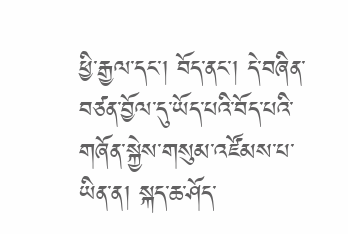ཕྱི་རྒྱལ་དང་། བོད་ནང་། དེ་བཞིན་བཙན་བྱོལ་དུ་ཡོད་པའི་བོད་པའི་གཞོན་སྐྱེས་གསུམ་འཛོམས་པ་ཡིན་ན། སྐད་ཆ་ཤོད་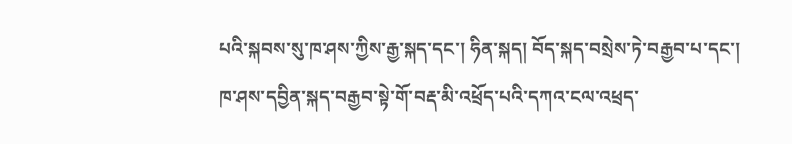པའི་སྐབས་སུ་ཁ་ཤས་ཀྱིས་རྒྱ་སྐད་དང་། ཧིན་སྐད། བོད་སྐད་བསྲེས་ཏེ་བརྒྱབ་པ་དང་། ཁ་ཤས་དབྱིན་སྐད་བརྒྱབ་སྟེ་གོ་བརྡ་མི་འཕྲོད་པའི་དཀའ་ངལ་འཕྲད་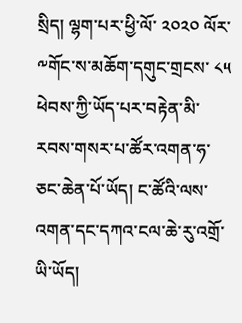སྲིད། ལྷག་པར་ཕྱི་ལོ་ ༢༠༢༠ ལོར་༸གོང་ས་མཆོག་དགུང་གྲངས་ ༨༥ ཕེབས་ཀྱི་ཡོད་པར་བརྟེན་མི་རབས་གསར་པ་ཚོར་འགན་ཧ་ཅང་ཆེན་པོ་ཡོད། ང་ཚོའི་ལས་འགན་དང་དཀའ་ངལ་ཆེ་རུ་འགྲོ་ཡི་ཡོད།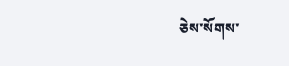ཅེས་སོགས་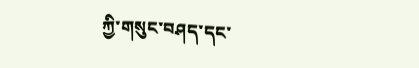ཀྱི་གསུང་བཤད་དང་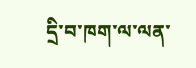དྲི་བ་ཁག་ལ་ལན་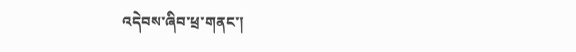འདེབས་ཞིབ་ཕྲ་གནང་།